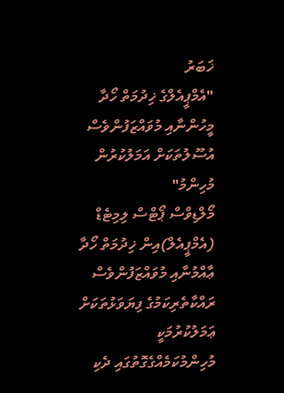ޚަބަރު
"އެމްޕީއެލްގެ ޚިދުމަތް ހޯދާ މީހުންނާއި މުވައްޒަފުންވެސް އުސޫލުތަކަށް އަމަލުކުރުން މުހިންމު"
މޯލްޑިވްސް ޕޯޓްސް ލިމިޓެޑް (އެމްޕީއެލް)އިން ޚިދުމަތް ހޯދާ ޢާއްމުނާއި މުވައްޒަފުންވެސް ރައްކާތެރިކަމުގެ ފިޔަވަޅުތަކަށް ޢަމަލުކުރުމަކީ މުހިންމުކަމެއްގެގޮތުގައި ދެކި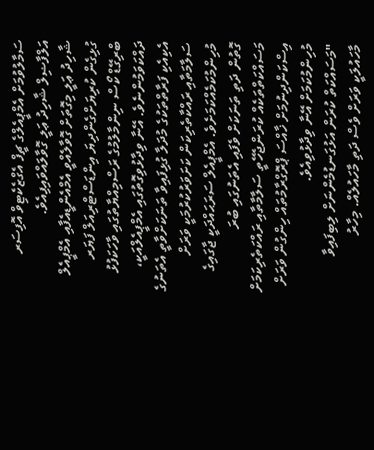ސަމާލުވުމަށް އެމްޕީއެލްގެ ޗީފް އެގްޒެކެޓިވް އޮފިސަރ އަލްފާޟިލް ޝާހިދު ޢަލީ ގޮވާލައްވައިފިއެވެ.
ޝާހިދު ޢަލީ މިގޮތަށް ގޮވާލެއްވީ އެމްއެންޑީއެފާއި އެމްޕީއެލް ގުޅިގެން ކުރިޔަށްގެންދިޔަ އިންޑަސްޓްރިއަލް ފަޔަރ ބްރިގޭޑް ކޯސް ނިންމާލުމުގެ ރަސްމިއްޔާތުގައި ވާހަކަފުޅު ދައްކަވަމުންނެވެ. އޭނާ ވިދާޅުވިގޮތުގައި އެމްޕީއެލްއަކީ، އެކިއެކި ފަރާތްތަކުގެ މުދަލާ ގުޅިފައިވާ ތަނަކަށްވާތީ އެތަނުގެ ސަލާމަތާއި ރައްކާތެރިކަން ކަށަވަރުކުރުމަކީ ވަރަށް މުހިންމުކަމެއްކަމަށެވެ. އެމްޕީއެލް ސަރަޙައްދަކީ ޖާގައިގެ ގޮތުން ދަތި ތަނަކަށް ވެފައި އެތަނުގައި ބުރަ މަސައްކަތްތަކެއް ކުރަންޖެހޭތީ ސަލާމާތާއި ރައްކަތެރިކަމަށް އިސްކަންދިނުމަށް ޚާއްސަ ޕްރޮގްރާމުތައް ހިންގުން ވަރަށް މުހިންމުކަމަށް އޭނާ ވިދާޅުވިއެވެ.
"މަސައްކަތް ކުރަން އަޅުގަނޑުމެންނަށް ލިބިފައިވާ މާހައުލަކީ ވަރަށް ވެސް ދަތި މާހައުލެއް. މިހާރު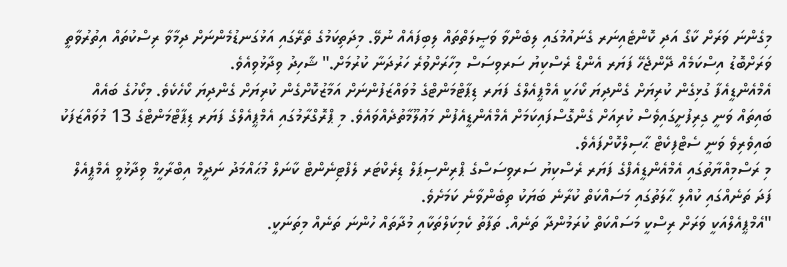މިގެންނަ ވަރަށް ކާގޯ އަދި ކޮންޓެއިނަރ ގެނައުމުގައި ލިބެންވާ ވަޞީލަތްތައް ލިބިފައެއް ނުވޭ. މިދަތިކަމުގެ ތެރޭގައި އަޅުގަނޑުމެންނަށް ދިމާވާ ރިސްކުތައް އިތުރުވާތީ ވަރަށްބޮޑު އިސްކަމެއް ދޭންޖެހޭ ފަޔަރ އެންޑް ރެސްކިޔު ސަރވިސަސް މިހާރަށްވުރެ ހަރުދަނާ ކުރުމަށް." ޝާހިދު ވިދާޅުވިއެވެ.
އެމްއެންޑީއެފާ ގުޅިގެން ކުރިޔަށް ގެންދިޔަ ކޯހަކީ އެމްޕީއެލްގެ ފަޔަރ ޑިޕާޓްމަންޓްގެ މުވައްޒަފުންނަށް އަމާޒުކޮށްގެން ކުރިޔަށް ގެންދިޔަ ކޯހެކެވެ. މިކޯހުގެ ބައެއް ބައިތައް ވަނީ ގިރިފުށީގައިވެސް ކުރިއަށް ގެންގޮސްފައިކަމަށް އެމްއެންޑީއެފުން މަޢުލޫމާތުދެއްވައެވެ. މި ޕްރޮގްރާމުގައި އެމްޕީއެލްގެ ފަޔަރ ޑިޕާޓްމަންޓްގެ 13 މުވައްޒަފަކު ބައިވެރިވެ ވަނީ ސެޓްފިކެޓް ޙާސިލްކޮށްފައެވެ.
މި ރަސްމިއްޔާތުގައި އެމްއެންޑީއެފްގެ ފަޔަރ ރެސްކިޔު ސަރވިސަސްގެ ޕްރިންސިޕަލް ޑިރެކްޓަރ ލެފްޓިނެންޓް ކާނަލް މުޙައްމަދު ނަދީމް އިބްރާހީމް ވިދާޅުވީ އެމްޕީއެލް ފަދަ ތަނެއްގައި ކުއްލި ޙާލަތުގައި މަސައްކަތް ކުރާނެ ބަޔަކު ތިބެންވާނެ ކަމަށެވެ.
"އެމްޕީއެލްއަކީ ވަރަށް ރިސްކީ މަސައްކަތް ކުރަމުންދާ ތަނެއް. ތަފާތު ކެމިކަލްތަކާއި މުދާތައް ހުންނަ ތަނެއް މިތަނަކީ.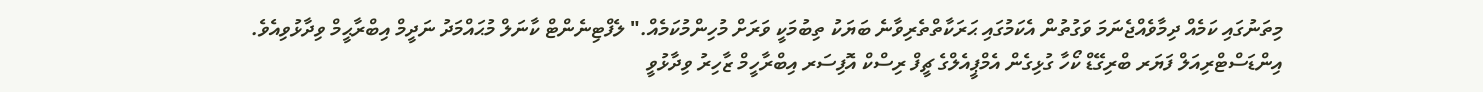މިތަނުގައި ކަމެއް ދިމާވެއްޖެނަމަ ވަގުތުން އެކަމުގައި ޙަރަކާތްތެރިވާނެ ބަޔަކު ތިބުމަކީ ވަރަށް މުހިންމުކަމެއް." ލެފްޓިނެންޓް ކާނަލް މުޙައްމަދު ނަދީމް އިބްރާޙީމް ވިދާޅުވިއެވެ.
އިންޑަސްޓްރިއަލް ފަޔަރ ބްރިގޭޑް ކޯހާ ގުޅިގެން އެމްޕީއެލްގެ ޗީފް ރިސްކް އޮފިސަރ އިބްރާހީމް ޒާހިރު ވިދާޅުވީ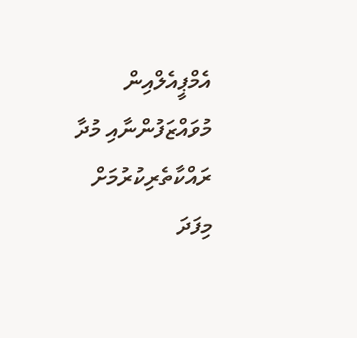އެމްޕީއެލްއިން މުވައްޒަފުންނާއި މުދާ ރައްކާތެރިކުރުމަށް މިފަދަ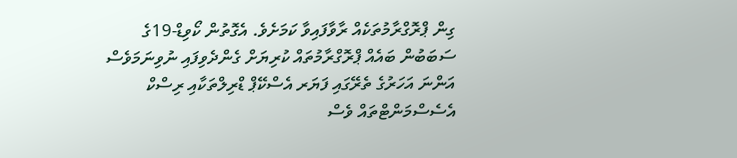ގިން ޕްރޮގްރާމުތަކެއް ރާވާފައިވާ ކަމަށެވެ. އެގޮތުން ކޯވިޑް-19ގެ ސަބަބުން ބައެއް ޕްރޮގްރާމުތައް ކުރިޔަށް ގެންދެވިފައި ނުވިނަމަވެސް އަންނަ އަހަރުގެ ތެރޭގައި ފަޔަރ އެސްކޭޕް ޑްރިލްތަކާއި ރިސްކް އެސެސްމަންޓްތައް ވެސް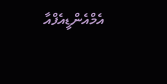އެމްއެންޑީއެފްއާ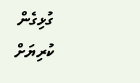ގުޅިގެން ކުރިޔަށް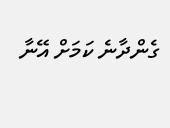ގެންދާނެ ކަމަށް އޭނާ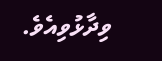ވިދާޅުވިއެވެ.